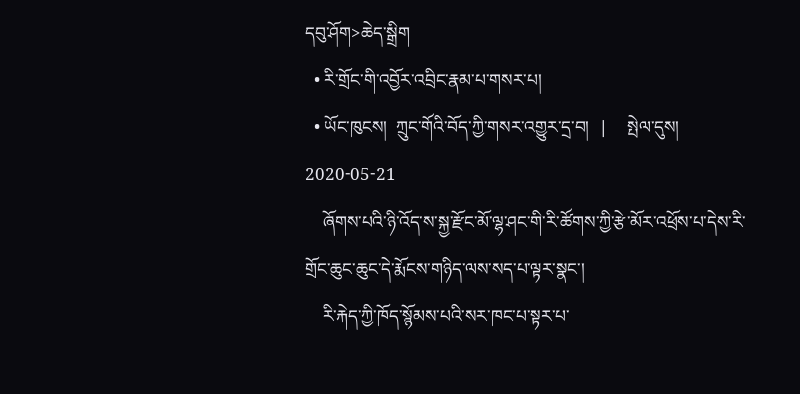དབུ་ཤོག>ཆེད་སྒྲིག
  • རི་གྲོང་གི་འབྱོར་འབྲིང་རྣམ་པ་གསར་པ།
  • ཡོང་ཁུངས།  ཀྲུང་གོའི་བོད་ཀྱི་གསར་འགྱུར་དྲ་བ།   |     སྤེལ་དུས།  2020-05-21
    ཞོགས་པའི་ཉི་འོད་ས་སྐྱ་རྫོང་མོ་ལྷ་ཤང་གི་རི་ཚོགས་ཀྱི་རྩེ་མོར་འཕྲོས་པ་དེས་རི་གྲོང་ཆུང་ཆུང་དེ་རྨོངས་གཉིད་ལས་སད་པ་ལྟར་སྣང་།
    རི་རྐེད་ཀྱི་ཁོད་སྙོམས་པའི་སར་ཁང་པ་སྟར་པ་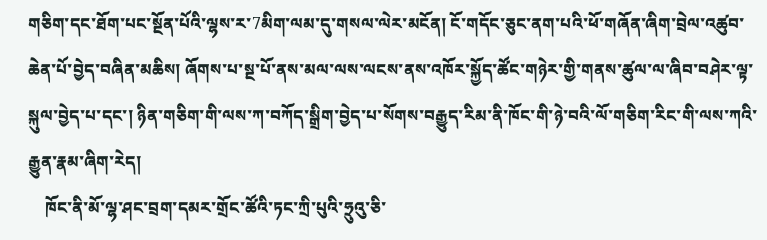གཅིག་དང་ཐོག་པང་སྔོན་པོའི་ལྷས་ར་7མིག་ལམ་དུ་གསལ་ལེར་མངོན། ངོ་གདོང་ཅུང་ནག་པའི་ཕོ་གཞོན་ཞིག་བྲེལ་འཚུབ་ཆེན་པོ་བྱེད་བཞིན་མཆིས། ཞོགས་པ་སྔ་པོ་ནས་མལ་ལས་ལངས་ནས་འཁོར་སྐྱོད་ཚོང་གཉེར་གྱི་གནས་ཚུལ་ལ་ཞིབ་བཤེར་ལྟ་སྐུལ་བྱེད་པ་དང་། ཉིན་གཅིག་གི་ལས་ཀ་བཀོད་སྒྲིག་བྱེད་པ་སོགས་བརྒྱུད་རིམ་ནི་ཁོང་གི་ཉེ་བའི་ལོ་གཅིག་རིང་གི་ལས་ཀའི་རྒྱུན་རྣམ་ཞིག་རེད།
    ཁོང་ནི་མོ་ལྷ་ཤང་བྲག་དམར་གྲོང་ཚོའི་ཏང་ཀྲི་པུའི་ཧྲུའུ་ཅི་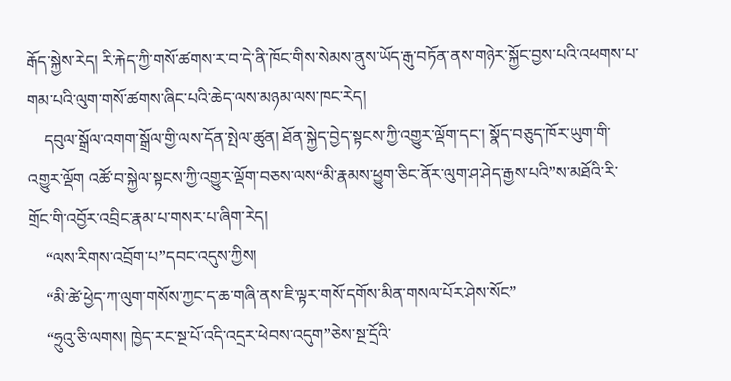རྒོད་སྐྱེས་རེད། རི་རྐེད་ཀྱི་གསོ་ཚགས་ར་བ་དེ་ནི་ཁོང་གིས་སེམས་ནུས་ཡོད་རྒུ་བཏོན་ནས་གཉེར་སྐྱོང་བྱས་པའི་འཕགས་པ་གམ་པའི་ལུག་གསོ་ཚགས་ཞིང་པའི་ཆེད་ལས་མཉམ་ལས་ཁང་རེད།
    དབུལ་སྒྲོལ་འགག་སྒྲོལ་གྱི་ལས་དོན་སྤེལ་ཚུན། ཐོན་སྐྱེད་བྱེད་སྟངས་ཀྱི་འགྱུར་ལྡོག་དང་། སྣོད་བཅུད་ཁོར་ཡུག་གི་འགྱུར་ལྡོག འཚོ་བ་སྐྱེལ་སྟངས་ཀྱི་འགྱུར་ལྡོག་བཅས་ལས“མི་རྣམས་ཕྱུག་ཅིང་ནོར་ལུག་ཤ་ཤེད་རྒྱས་པའི”ས་མཐོའི་རི་གྲོང་གི་འབྱོར་འབྲིང་རྣམ་པ་གསར་པ་ཞིག་རེད།
    “ལས་རིགས་འབྲོག་པ”དབང་འདུས་ཀྱིས།
    “མི་ཚེ་ཕྱེད་ཀ་ལུག་གསོས་ཀྱང་ད་ཆ་གཞི་ནས་ཇི་ལྟར་གསོ་དགོས་མིན་གསལ་པོར་ཤེས་སོང”
    “ཧྲུའུ་ཅི་ལགས། ཁྱེད་རང་སྔ་པོ་འདི་འདྲར་ཕེབས་འདུག”ཅེས་སྔ་དྲོའི་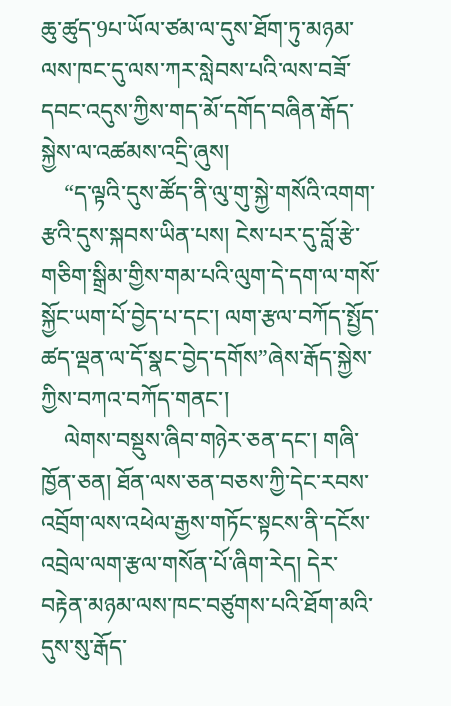ཆུ་ཚུད་9པ་ཡོལ་ཙམ་ལ་དུས་ཐོག་ཏུ་མཉམ་ལས་ཁང་དུ་ལས་ཀར་སླེབས་པའི་ལས་བཟོ་དབང་འདུས་ཀྱིས་གད་མོ་དགོད་བཞིན་རྒོད་སྐྱེས་ལ་འཚམས་འདྲི་ཞུས།
    “ད་ལྟའི་དུས་ཚོད་ནི་ལུ་གུ་སྐྱེ་གསོའི་འགག་རྩའི་དུས་སྐབས་ཡིན་པས། ངེས་པར་དུ་བློ་རྩེ་གཅིག་སྒྲིམ་གྱིས་གམ་པའི་ལུག་དེ་དག་ལ་གསོ་སྐྱོང་ཡག་པོ་བྱེད་པ་དང་། ལག་རྩལ་བཀོད་སྤྱོད་ཚད་ལྡན་ལ་དོ་སྣང་བྱེད་དགོས”ཞེས་རྒོད་སྐྱེས་ཀྱིས་བཀའ་བཀོད་གནང་།
    ལེགས་བསྡུས་ཞིབ་གཉེར་ཅན་དང་། གཞི་ཁྱོན་ཅན། ཐོན་ལས་ཅན་བཅས་ཀྱི་དེང་རབས་འབྲོག་ལས་འཕེལ་རྒྱས་གཏོང་སྟངས་ནི་དངོས་འབྲེལ་ལག་རྩལ་གསོན་པོ་ཞིག་རེད། དེར་བརྟེན་མཉམ་ལས་ཁང་བཙུགས་པའི་ཐོག་མའི་དུས་སུ་རྒོད་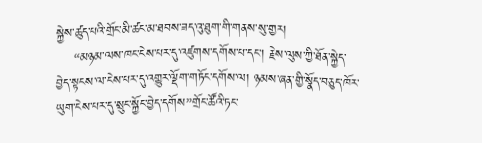སྐྱེས་ཚུད་པའི་གྲོང་མི་ཚང་མ་ཐབས་ཟད་འུ་ཐུག་གི་གནས་སུ་གྱར།
    “མཉམ་ལས་ཁང་ངེས་པར་དུ་འཛུགས་དགོས་པ་དང་། རྗེས་ལུས་ཀྱི་ཐོན་སྐྱེད་བྱེད་སྟངས་ལ་ངེས་པར་དུ་འགྱུར་ལྡོག་གཏོང་དགོས་ལ། ཉམས་ཞན་གྱི་སྣོད་བཅུད་ཁོར་ཡུག་ངེས་པར་དུ་སྲུང་སྐྱོང་བྱེད་དགོས”གྲོང་ཚོའི་ཏང་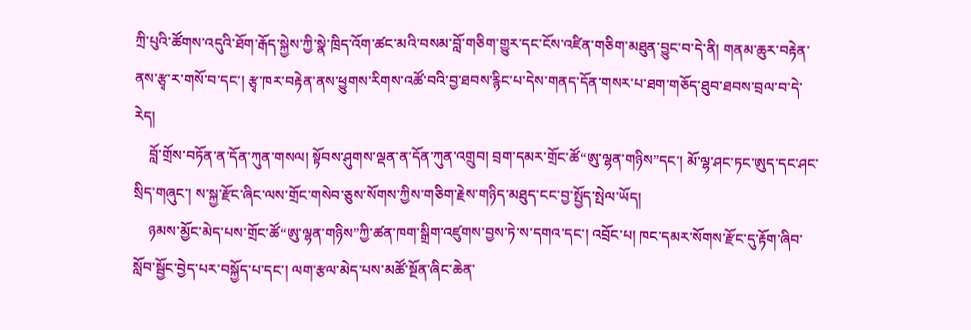ཀྲི་པུའི་ཚོགས་འདུའི་ཐོག་རྒོད་སྐྱེས་ཀྱི་སྣེ་ཁྲིད་འོག་ཚང་མའི་བསམ་བློ་གཅིག་གྱུར་དང་ངོས་འཛིན་གཅིག་མཐུན་བྱུང་བ་དེ་ནི། གནམ་ཆུར་བརྟེན་ནས་རྩྭ་ར་གསོ་བ་དང་། རྩྭ་ཁར་བརྟེན་ནས་ཕྱུགས་རིགས་འཚོ་བའི་བྱ་ཐབས་རྙིང་པ་དེས་གནད་དོན་གསར་པ་ཐག་གཅོད་ཐུབ་ཐབས་བྲལ་བ་དེ་རེད།
    བློ་གྲོས་བཏོན་ན་དོན་ཀུན་གསལ། སྟོབས་ཤུགས་ལྡན་ན་དོན་ཀུན་འགྲུབ། བྲག་དམར་གྲོང་ཚོ“ཨུ་ལྷན་གཉིས”དང་། མོ་ལྷ་ཤང་ཏང་ཨུད་དང་ཤང་སྲིད་གཞུང་། ས་སྐྱ་རྫོང་ཞིང་ལས་གྲོང་གསེབ་ཅུས་སོགས་ཀྱིས་གཅིག་རྗེས་གཉིད་མཐུད་ངང་བྱ་སྤྱོད་སྤེལ་ཡོད།
    ཉམས་མྱོང་མེད་པས་གྲོང་ཚོ“ཨུ་ལྷན་གཉིས”ཀྱི་ཚན་ཁག་སྒྲིག་འཛུགས་བྱས་ཏེ་ས་དགའ་དང་། འབྲོང་པ། ཁང་དམར་སོགས་རྫོང་དུ་རྟོག་ཞིབ་སློབ་སྦྱོང་བྱེད་པར་བསྐྱོད་པ་དང་། ལག་རྩལ་མེད་པས་མཚོ་སྔོན་ཞིང་ཆེན་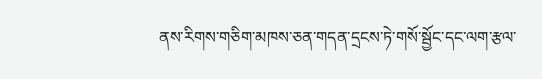ནས་རིགས་གཅིག་མཁས་ཅན་གདན་དྲངས་ཏེ་གསོ་སྦྱོང་དང་ལག་རྩལ་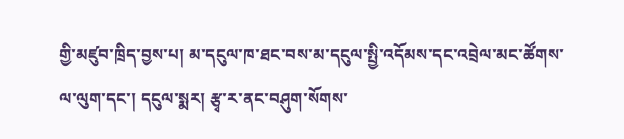གྱི་མཛུབ་ཁྲིད་བྱས་པ། མ་དངུལ་ཁ་ཐང་བས་མ་དངུལ་སྤྱི་འདོམས་དང་འབྲེལ་མང་ཚོགས་ལ་ལུག་དང་། དངུལ་སྨར། རྩྭ་ར་ནང་བཤུག་སོགས་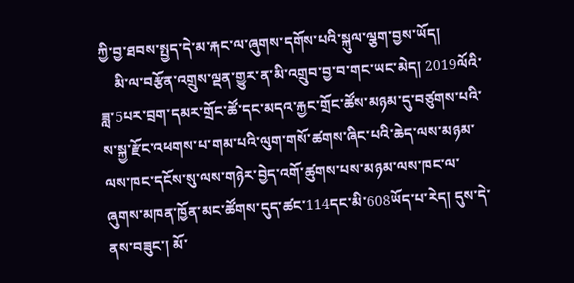ཀྱི་བྱ་ཐབས་སྤྱད་དེ་མ་རྐང་ལ་ཞུགས་དགོས་པའི་སྐུལ་ལྕག་བྱས་ཡོད།
    མི་ལ་བརྩོན་འགྲུས་ལྡན་གྱུར་ན་མི་འགྲུབ་བྱ་བ་གང་ཡང་མེད། 2019ལོའི་ཟླ་5པར་བྲག་དམར་གྲོང་ཚོ་དང་མདའ་རྐྱང་གྲོང་ཚོས་མཉམ་དུ་བཙུགས་པའི་ས་སྐྱ་རྫོང་འཕགས་པ་གམ་པའི་ལུག་གསོ་ཚགས་ཞིང་པའི་ཆེད་ལས་མཉམ་ལས་ཁང་དངོས་སུ་ལས་གཉེར་བྱེད་འགོ་ཚུགས་པས་མཉམ་ལས་ཁང་ལ་ཞུགས་མཁན་ཁྱོན་མང་ཚོགས་དུད་ཚང་114དང་མི་608ཡོད་པ་རེད། དུས་དེ་ནས་བཟུང་། མོ་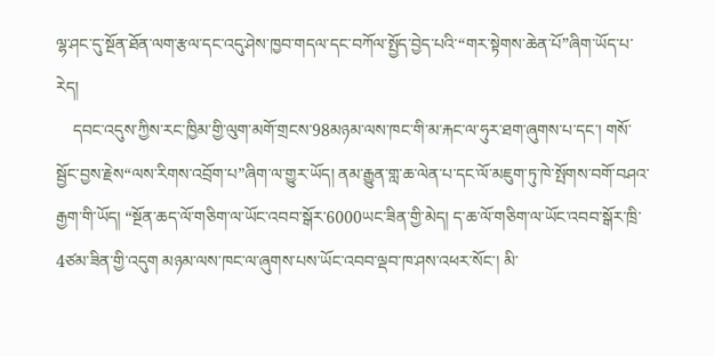ལྷ་ཤང་དུ་སྔོན་ཐོན་ལག་རྩལ་དང་འདུ་ཤེས་ཁྱབ་གདལ་དང་བཀོལ་སྤྱོད་བྱེད་པའི་“གར་སྟེགས་ཆེན་པོ”ཞིག་ཡོད་པ་རེད།
    དབང་འདུས་ཀྱིས་རང་ཁྱིམ་གྱི་ལུག་མགོ་གྲངས་98མཉམ་ལས་ཁང་གི་མ་རྐང་ལ་ཧུར་ཐག་ཞུགས་པ་དང་། གསོ་སྦྱོང་བྱས་རྗེས“ལས་རིགས་འབྲོག་པ”ཞིག་ལ་གྱུར་ཡོད། ནམ་རྒྱུན་གླ་ཆ་ལེན་པ་དང་ལོ་མཇུག་ཏུ་ཁེ་སྤོགས་བགོ་བཤའ་རྒྱག་གི་ཡོད། “སྔོན་ཆད་ལོ་གཅིག་ལ་ཡོང་འབབ་སྒོར་6000ཡང་ཟིན་གྱི་མེད། ད་ཆ་ལོ་གཅིག་ལ་ཡོང་འབབ་སྒོར་ཁྲི་4ཙམ་ཟིན་གྱི་འདུག མཉམ་ལས་ཁང་ལ་ཞུགས་པས་ཡོང་འབབ་ལྡབ་ཁ་ཤས་འཕར་སོང་། མི་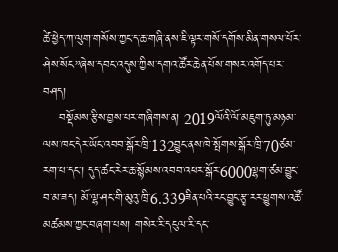ཚེ་ཕྱེད་ཀ་ལུག་གསོས་ཀྱང་ད་ཆ་གཞི་ནས་ཇི་ལྟར་གསོ་དགོས་མིན་གསལ་པོར་ཤེས་སོང”ཞེས་དབང་འདུས་ཀྱིས་དགའ་ཚོར་ཆེན་པོས་གསར་འགོད་པར་བཤད།
    བསྡོམས་རྩིས་བྱས་པར་གཞིགས་ན། 2019ལོའི་ལོ་མཇུག་ཏུ་མཉམ་ལས་ཁང་དེར་ཡོང་འབབ་སྒོར་ཁྲི་132བྱུང་ནས་ཁེ་སྤོགས་སྒོར་ཁྲི་70ཙམ་རག་པ་དང་། དུད་ཚང་རེར་ཆ་སྙོམས་འབབ་འཕར་སྒོར་6000ལྷག་ཙམ་བྱུང་བ་མ་ཟད། མོ་ལྷ་ཤང་གི་མུའུ་ཁྲི་6.339ཟིན་པའི་རང་བྱུང་རྩྭ་རར་ཕྱུགས་འཚོ་མཚམས་ཀྱང་བཞག་པས། གསེར་རི་དངུལ་རི་དང་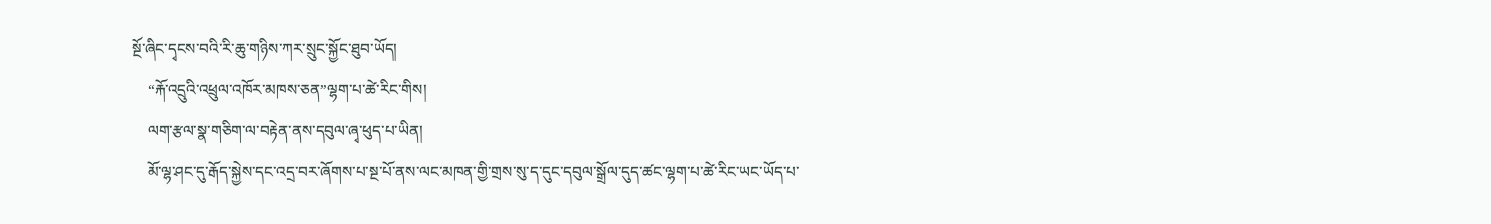སྔོ་ཞིང་དྭངས་བའི་རི་ཆུ་གཉིས་ཀར་སྲུང་སྐྱོང་ཐུབ་ཡོད།
    “རྐོ་འདྲུའི་འཕྲུལ་འཁོར་མཁས་ཅན”ལྷག་པ་ཚེ་རིང་གིས།
    ལག་རྩལ་སྣ་གཅིག་ལ་བརྟེན་ནས་དབུལ་ཞྭ་ཕུད་པ་ཡིན།
    མོ་ལྷ་ཤང་དུ་རྒོད་སྐྱེས་དང་འདྲ་བར་ཞོགས་པ་སྔ་པོ་ནས་ལང་མཁན་གྱི་གྲས་སུ་ད་དུང་དབུལ་སྒྲོལ་དུད་ཚང་ལྷག་པ་ཚེ་རིང་ཡང་ཡོད་པ་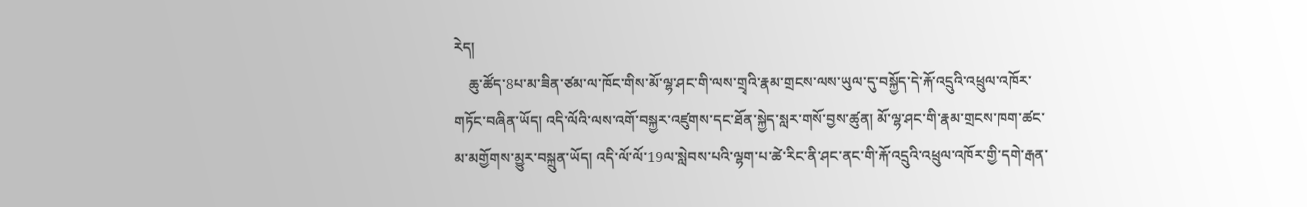རེད།
    ཆུ་ཚོད་8པ་མ་ཟིན་ཙམ་ལ་ཁོང་གིས་མོ་ལྷ་ཤང་གི་ལས་གྲྭའི་རྣམ་གྲངས་ལས་ཡུལ་དུ་བསྐྱོད་དེ་རྐོ་འདྲུའི་འཕྲུལ་འཁོར་གཏོང་བཞིན་ཡོད། འདི་ལོའི་ལས་འགོ་བསྐྱར་འཛུགས་དང་ཐོན་སྐྱེད་སླར་གསོ་བྱས་ཚུན། མོ་ལྷ་ཤང་གི་རྣམ་གྲངས་ཁག་ཚང་མ་མགྱོགས་མྱུར་བསྐྲུན་ཡོད། འདི་ལོ་ལོ་19ལ་སླེབས་པའི་ལྷག་པ་ཚེ་རིང་ནི་ཤང་ནང་གི་རྐོ་འདྲུའི་འཕྲུལ་འཁོར་གྱི་དགེ་རྒན་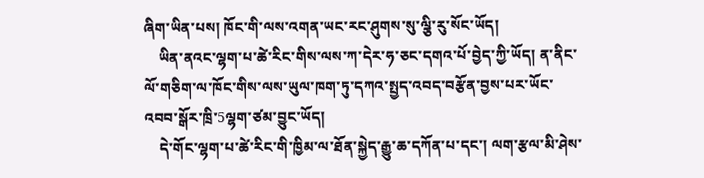ཞིག་ཡིན་པས། ཁོང་གི་ལས་འགན་ཡང་རང་ཤུགས་སུ་ལྕི་རུ་སོང་ཡོད།
    ཡིན་ནའང་ལྷག་པ་ཚེ་རིང་གིས་ལས་ཀ་དེར་ཧ་ཅང་དགའ་པོ་བྱེད་ཀྱི་ཡོད། ན་ནིང་ལོ་གཅིག་ལ་ཁོང་གིས་ལས་ཡུལ་ཁག་ཏུ་དཀའ་སྤྱད་འབད་བརྩོན་བྱས་པར་ཡོང་འབབ་སྒོར་ཁྲི་5ལྷག་ཙམ་བྱུང་ཡོད།
    དེ་གོང་ལྷག་པ་ཚེ་རིང་གི་ཁྱིམ་ལ་ཐོན་སྐྱེད་རྒྱུ་ཆ་དཀོན་པ་དང་། ལག་རྩལ་མི་ཤེས་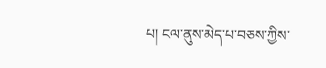པ། ངལ་ནུས་མེད་པ་བཅས་ཀྱིས་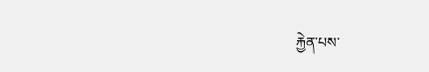རྐྱེན་པས་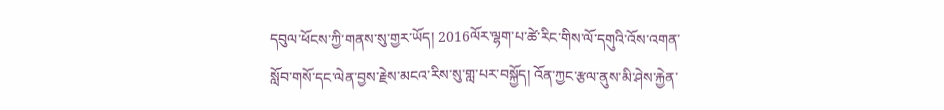དབུལ་ཕོངས་ཀྱི་གནས་སུ་གྱར་ཡོད། 2016ལོར་ལྷག་པ་ཚེ་རིང་གིས་ལོ་དགུའི་འོས་འགན་སློབ་གསོ་དང་ལེན་བྱས་རྗེས་མངའ་རིས་སུ་གླ་པར་བསྐྱོད། འོན་ཀྱང་རྩལ་ནུས་མི་ཤེས་རྐྱེན་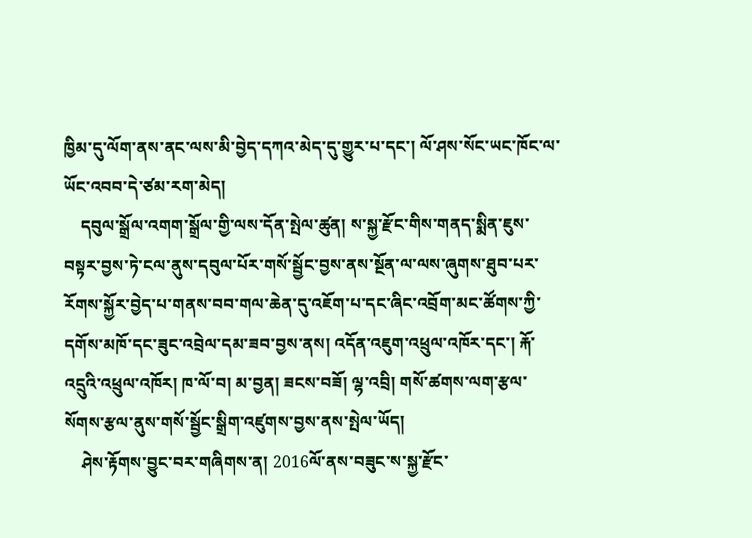ཁྱིམ་དུ་ལོག་ནས་ནང་ལས་མི་བྱེད་དཀའ་མེད་དུ་གྱུར་པ་དང་། ལོ་ཤས་སོང་ཡང་ཁོང་ལ་ཡོང་འབབ་དེ་ཙམ་རག་མེད།
    དབུལ་སྒྲོལ་འགག་སྒྲོལ་གྱི་ལས་དོན་སྤེལ་ཚུན། ས་སྐྱ་རྫོང་གིས་གནད་སྨིན་ཇུས་བསྟར་བྱས་ཏེ་ངལ་ནུས་དབུལ་པོར་གསོ་སྦྱོང་བྱས་ནས་སྔོན་ལ་ལས་ཞུགས་ཐུབ་པར་རོགས་སྐྱོར་བྱེད་པ་གནས་བབ་གལ་ཆེན་དུ་འཇོག་པ་དང་ཞིང་འབྲོག་མང་ཚོགས་ཀྱི་དགོས་མཁོ་དང་ཟུང་འབྲེལ་དམ་ཟབ་བྱས་ནས། འདོན་འཇུག་འཕྲུལ་འཁོར་དང་། རྐོ་འདྲུའི་འཕྲུལ་འཁོར། ཁ་ལོ་བ། མ་བྱན། ཟངས་བཟོ། ལྷ་འབྲི། གསོ་ཚགས་ལག་རྩལ་སོགས་རྩལ་ནུས་གསོ་སྦྱོང་སྒྲིག་འཛུགས་བྱས་ནས་སྤེལ་ཡོད།
    ཤེས་རྟོགས་བྱུང་བར་གཞིགས་ན། 2016ལོ་ནས་བཟུང་ས་སྐྱ་རྫོང་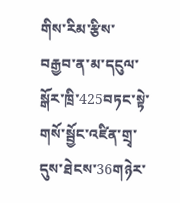གིས་རིམ་རྩིས་བརྒྱབ་ན་མ་དངུལ་སྒོར་ཁྲི་425བཏང་སྟེ་གསོ་སྦྱོང་འཛིན་གྲྭ་དུས་ཐེངས་36གཉེར་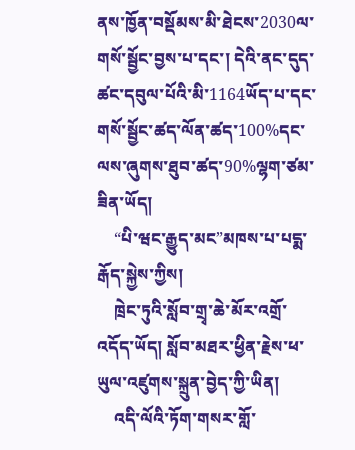ནས་ཁྱོན་བསྡོམས་མི་ཐེངས་2030ལ་གསོ་སྦྱོང་བྱས་པ་དང་། དེའི་ནང་དུད་ཚང་དབུལ་པོའི་མི་1164ཡོད་པ་དང་གསོ་སྦྱོང་ཚད་ལོན་ཚད་100%དང་ལས་ཞུགས་ཐུབ་ཚད་90%ལྷག་ཙམ་ཟིན་ཡོད།
    “པི་ཝང་རྒྱུད་མང”མཁས་པ་པདྨ་རྒོད་སྐྱེས་ཀྱིས།
    ཁྲེང་ཏུའི་སློབ་གྲྭ་ཆེ་མོར་འགྲོ་འདོད་ཡོད། སློབ་མཐར་ཕྱིན་རྗེས་ཕ་ཡུལ་འཛུགས་སྐྲུན་བྱེད་ཀྱི་ཡིན།
    འདི་ལོའི་ཏོག་གསར་གློ་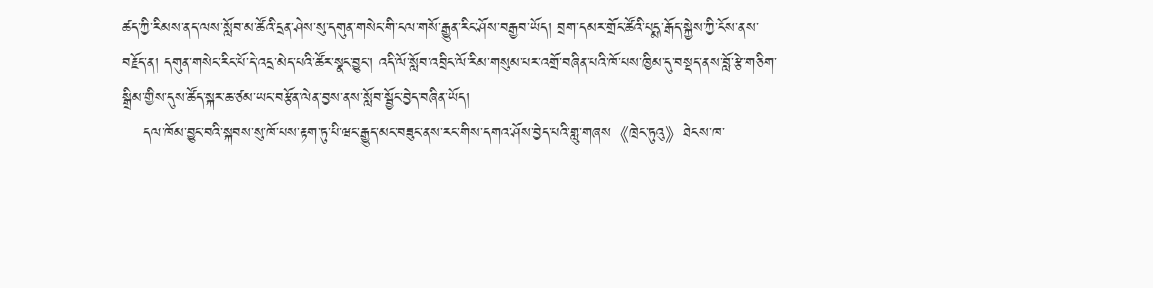ཚད་ཀྱི་རིམས་ནད་ལས་སློབ་མ་ཚོའི་དྲན་ཤེས་སུ་དགུན་གསེང་གི་ངལ་གསོ་རྒྱུན་རིང་ཤོས་བརྒྱབ་ཡོད། བྲག་དམར་གྲོང་ཚོའི་པདྨ་རྒོད་སྐྱེས་ཀྱི་ངོས་ནས་བརྗོད་ན། དགུན་གསེང་རིང་པོ་དེ་འདྲ་མེད་པའི་ཚོར་སྣང་བྱུང་། འདི་ལོ་སློབ་འབྲིང་ལོ་རིམ་གསུམ་པར་འགྲོ་བཞིན་པའི་ཁོ་པས་ཁྱིམ་དུ་བསྡད་ནས་བློ་རྩེ་གཅིག་སྒྲིམ་གྱིས་དུས་ཚོད་སྐར་ཆ་ཙམ་ཡང་བརྩོན་ལེན་བྱས་ནས་སློབ་སྦྱོང་བྱེད་བཞིན་ཡོད།
    དལ་ཁོམ་བྱུང་བའི་སྐབས་སུ་ཁོ་པས་རྟག་ཏུ་པི་ཝང་རྒྱུད་མང་བཟུང་ནས་རང་གིས་དགའ་ཤོས་བྱེད་པའི་གླུ་གཞས《ཁྲེང་ཏུའུ》ཐེངས་ཁ་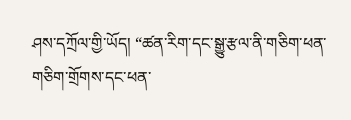ཤས་དཀྲོལ་གྱི་ཡོད། “ཚན་རིག་དང་སྒྱུ་རྩལ་ནི་གཅིག་ཕན་གཅིག་གྲོགས་དང་ཕན་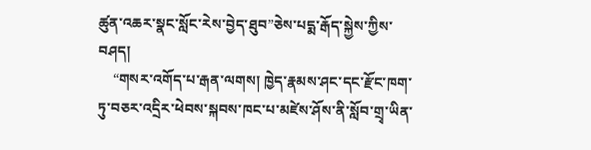ཚུན་འཆར་སྣང་སློང་རེས་བྱེད་ཐུབ”ཅེས་པདྨ་རྒོད་སྐྱེས་ཀྱིས་བཤད།
    “གསར་འགོད་པ་རྒན་ལགས། ཁྱེད་རྣམས་ཤང་དང་རྫོང་ཁག་ཏུ་བཅར་འདྲིར་ཕེབས་སྐབས་ཁང་པ་མཛེས་ཤོས་ནི་སློབ་གྲྭ་ཡིན་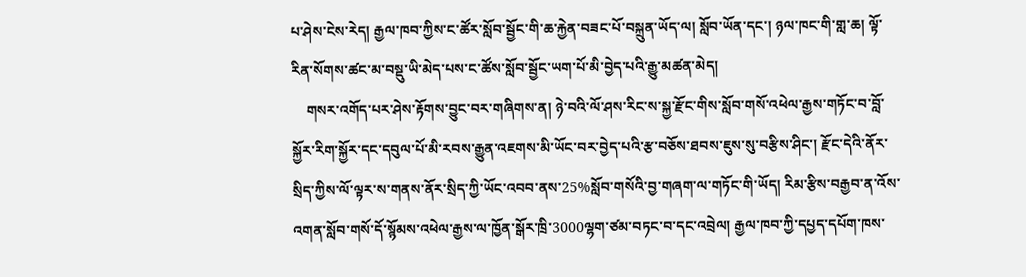པ་ཤེས་ངེས་རེད། རྒྱལ་ཁབ་ཀྱིས་ང་ཚོར་སློབ་སྦྱོང་གི་ཆ་རྐྱེན་བཟང་པོ་བསྐྲུན་ཡོད་ལ། སློབ་ཡོན་དང་། ཉལ་ཁང་གི་གླ་ཆ། ལྟོ་རིན་སོགས་ཚང་མ་བསྡུ་ཡི་མེད་པས་ང་ཚོས་སློབ་སྦྱོང་ཡག་པོ་མི་བྱེད་པའི་རྒྱུ་མཚན་མེད།
    གསར་འགོད་པར་ཤེས་རྟོགས་བྱུང་བར་གཞིགས་ན། ཉེ་བའི་ལོ་ཤས་རིང་ས་སྐྱ་རྫོང་གིས་སློབ་གསོ་འཕེལ་རྒྱས་གཏོང་བ་བློ་སྐྱོར་རིག་སྐྱོར་དང་དབུལ་པོ་མི་རབས་རྒྱུན་འཇགས་མི་ཡོང་བར་བྱེད་པའི་རྩ་བཅོས་ཐབས་ཇུས་སུ་བརྩིས་ཤིང་། རྫོང་དེའི་ནོར་སྲིད་ཀྱིས་ལོ་ལྟར་ས་གནས་ནོར་སྲིད་ཀྱི་ཡོང་འབབ་ནས་25%སློབ་གསོའི་བྱ་གཞག་ལ་གཏོང་གི་ཡོད། རིམ་རྩིས་བརྒྱབ་ན་འོས་འགན་སློབ་གསོ་དོ་སྙོམས་འཕེལ་རྒྱས་ལ་ཁྱོན་སྒོར་ཁྲི་3000ལྷག་ཙམ་བཏང་བ་དང་འབྲེལ། རྒྱལ་ཁབ་ཀྱི་དཔྱད་དཔོག་ཁས་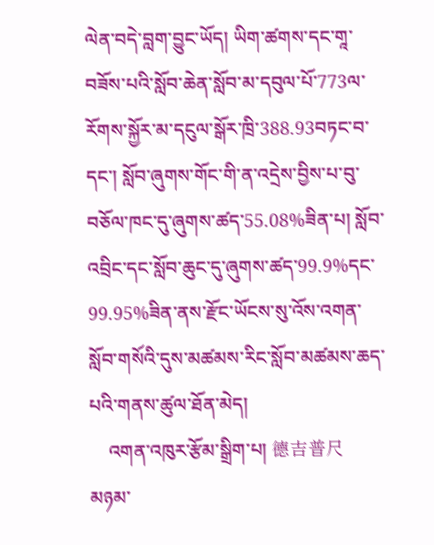ལེན་བདེ་བླག་བྱུང་ཡོད། ཡིག་ཚགས་དང་གཱ་བཟོས་པའི་སློབ་ཆེན་སློབ་མ་དབུལ་པོ་773ལ་རོགས་སྐྱོར་མ་དངུལ་སྒོར་ཁྲི་388.93བཏང་བ་དང་། སློབ་ཞུགས་གོང་གི་ན་འདྲེས་བྱིས་པ་བུ་བཅོལ་ཁང་དུ་ཞུགས་ཚད་55.08%ཟིན་པ། སློབ་འབྲིང་དང་སློབ་ཆུང་དུ་ཞུགས་ཚད་99.9%དང་99.95%ཟིན་ནས་རྫོང་ཡོངས་སུ་འོས་འགན་སློབ་གསོའི་དུས་མཚམས་རིང་སློབ་མཚམས་ཆད་པའི་གནས་ཚུལ་ཐོན་མེད།
    འགན་འཁུར་རྩོམ་སྒྲིག་པ། 德吉普尺
མཉམ་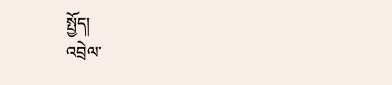སྤྱོད།
འབྲེལ་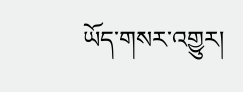ཡོད་གསར་འགྱུར།